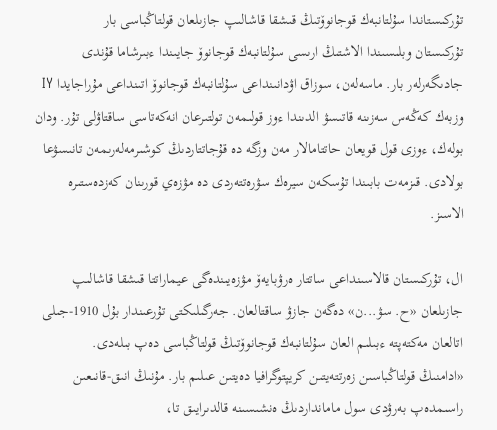تۇركىستاندا سۇلتانبەك قوجانوۆتىڭ قىشقا قاشالىپ جازىلعان قولتاڭباسى بار
تۇركىستان وبلىسىندا الاشتىڭ ارىسى سۇلتانبەك قوجانوۆ جايىندا ءبىرشاما قۇندى جادىگەرلەر بار. ماسەلەن، سوزاق اۋدانىنداعى سۇلتانبەك قوجانوۆ اتىنداعى مۇراجايدا ІҮ وزبەك كەڭەس سەزىنە قاتىسۋ الدىندا ءوز قولىمەن تولتىرعان انەكەتاسى ساقتاۋلى تۇر. ودان بولەك، ءوزى قول قويعان حاتتامالار مەن وزگە دە قۇجاتتاردىڭ كوشىرمەلەرىمەن تانىسۋعا بولادى. قىزمەت بابىندا تۇسكەن سيرەك سۋرەتتەردى دە مۋزەي قورىنان كەزدەستىرە الاسىز.

ال، تۇركىستان قالاسىنداعى ساتتار ەرۋبايەۆ مۋزەيىندەگى عيماراتتا قىشقا قاشالىپ جازىلعان «ح. سۋ...ن» دەگەن جازۋ ساقتالعان. جەرگىلىكتى تۇرعىندار بۇل 1910-جىلى اتالعان مەكتەپتە ءبىلىم العان سۇلتانبەك قوجانوۆتىڭ قولتاڭباسى دەپ بىلەدى.
«ادامنىڭ قولتاڭباسىن زەرتتەيتىن كريپتوگرافيا دەيتىن عىلىم بار. مۇنىڭ انىق-قانىعىن راسىمدەپ بەرۋدى سول مامانداردىڭ ەنشىسىنە قالدىرايىق تا،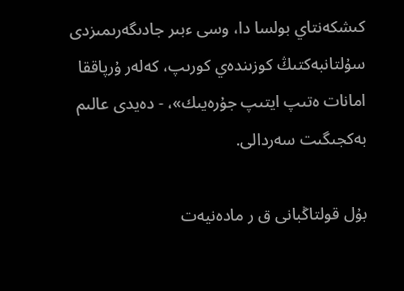كىشكەنتاي بولسا دا، وسى ءبىر جادىگەرىمىزدى سۇلتانبەكتىڭ كوزىندەي كورىپ، كەلەر ۇرپاققا امانات ەتىپ ايتىپ جۇرەيىك»، - دەيدى عالىم بەكجىگىت سەردالى.

بۇل قولتاڭبانى ق ر مادەنيەت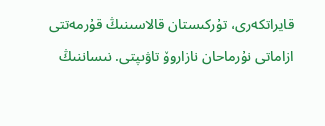قايراتكەرى، تۇركىستان قالاسىنىڭ قۇرمەتتى ازاماتى نۇرماحان نازاروۆ تاۋىپتى. نىساننىڭ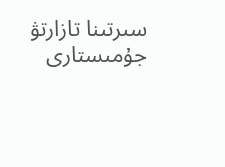سىرتىنا تازارتۋ جۇمىستارى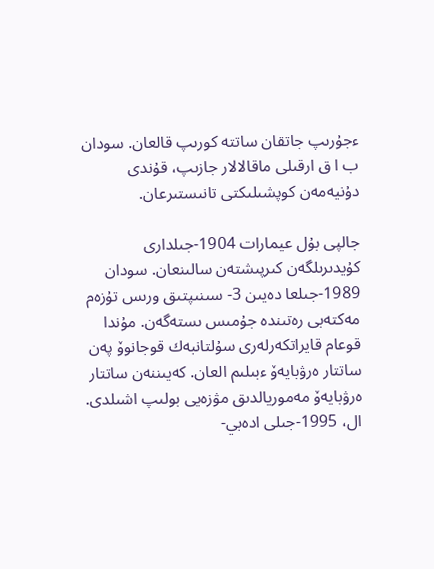ءجۇرىپ جاتقان ساتتە كورىپ قالعان. سودان ب ا ق ارقىلى ماقالالار جازىپ، قۇندى دۇنيەمەن كوپشىلىكتى تانىستىرعان.

جالپى بۇل عيمارات 1904-جىلدارى كۇيدىرىلگەن كىرپىشتەن سالىنعان. سودان 1989-جىلعا دەيىن 3- سىنىپتىق ورىس تۇزەم مەكتەبى رەتىندە جۇمىس ىستەگەن. مۇندا قوعام قايراتكەرلەرى سۇلتانبەك قوجانوۆ پەن ساتتار ەرۋبايەۆ ءبىلىم العان. كەيىننەن ساتتار ەرۋبايەۆ مەموريالدىق مۋزەيى بولىپ اشىلدى. ال، 1995-جىلى ادەبي-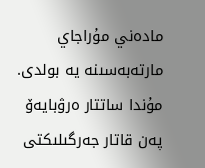مادەني مۇراجاي مارتەبەسىنە يە بولدى. مۇندا ساتتار ەرۋبايەۆ پەن قاتار جەرگىلىكتى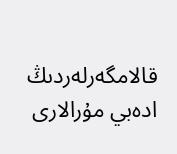قالامگەرلەردىڭ ادەبي مۇرالارى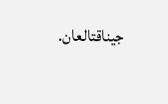جيناقتالعان.